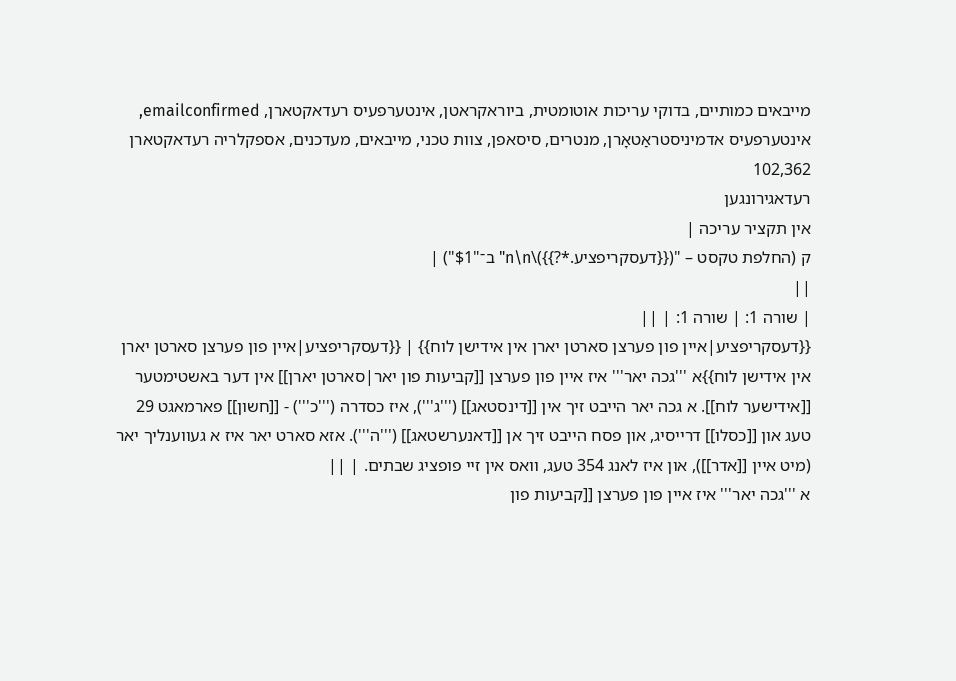מייבאים כמותיים, בדוקי עריכות אוטומטית, ביוראקראטן, אינטערפעיס רעדאקטארן, emailconfirmed, אינטערפעיס אדמיניסטראַטאָרן, מנטרים, סיסאפן, צוות טכני, מייבאים, מעדכנים, אספקלריה רעדאקטארן
102,362
רעדאגירונגען
אין תקציר עריכה |
ק (החלפת טקסט – "({{דעסקריפציע.*?}})\n\n" ב־"$1") |
||
| שורה 1: | שורה 1: | ||
{{דעסקריפציע|איין פון פערצן סארטן יארן אין אידישן לוח}} | {{דעסקריפציע|איין פון פערצן סארטן יארן אין אידישן לוח}}א '''גכה יאר''' איז איין פון פערצן [[קביעות פון יאר|סארטן יארן]] אין דער באשטימטער [[אידישער לוח]]. א גכה יאר הייבט זיך אין [[דינסטאג]] ('''ג'''), איז כסדרה ('''כ''') - [[חשון]] פארמאגט 29 טעג און [[כסלו]] דרייסיג, און פסח הייבט זיך אן [[דאנערשטאג]] ('''ה'''). אזא סארט יאר איז א געווענליך יאר (מיט איין [[אדר]]), און איז לאנג 354 טעג, וואס אין זיי פופציג שבתים. | ||
א '''גכה יאר''' איז איין פון פערצן [[קביעות פון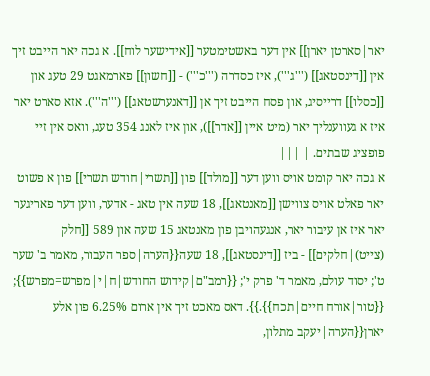יאר|סארטן יארן]] אין דער באשטימטער [[אידישער לוח]]. א גכה יאר הייבט זיך אין [[דינסטאג]] ('''ג'''), איז כסדרה ('''כ''') - [[חשון]] פארמאגט 29 טעג און [[כסלו]] דרייסיג, און פסח הייבט זיך אן [[דאנערשטאג]] ('''ה'''). אזא סארט יאר איז א געווענליך יאר (מיט איין [[אדר]]), און איז לאנג 354 טעג, וואס אין זיי פופציג שבתים. | |||
א גכה יאר קומט אויס ווען דער [[מולד]] פון [[תשרי|חודש תשרי]] פון א פשוט יאר פאלט אויס צווישן [[מאנטאג]], 18 שעה אין טאג - אדער, ווען דער פאריגער יאר איז אן עיבור יאר, אנגעהויבן פון מאנטאג 15 שעה און 589 [[חלק (צייט)|חלקים]] - ביז [[דינסטאג]], 18 שעה{{הערה|ספר העבור, מאמר ב' שער ט'; יסוד עולם, מאמר ד' פרק י'; {{רמב"ם|קידוש החודש|ח|י|מפרש=מפרש}}; {{טור|אורח חיים|תכח}}.}}. דאס מאכט זיך אין ארום 6.25% פון אלע יארן{{הערה|יעקב מתלון,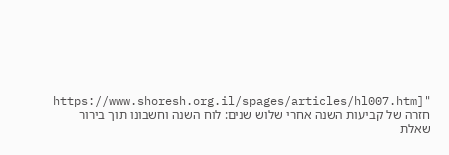"[https://www.shoresh.org.il/spages/articles/hl007.htm חזרה של קביעות השנה אחרי שלוש שנים: לוח השנה וחשבונו תוך בירור שאלת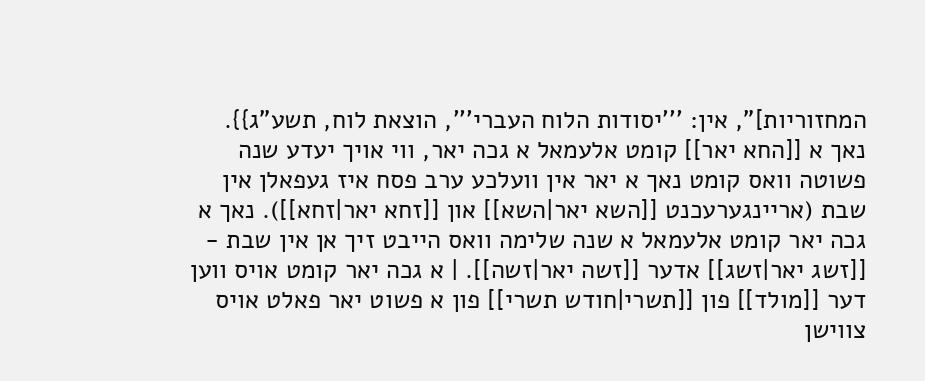המחזוריות]", אין: '''יסודות הלוח העברי''', הוצאת לוח, תשע"ג}}. נאך א [[החא יאר]] קומט אלעמאל א גכה יאר, ווי אויך יעדע שנה פשוטה וואס קומט נאך א יאר אין וועלכע ערב פסח איז געפאלן אין שבת (אריינגערעכנט [[השא יאר|השא]] און [[זחא יאר|זחא]]). נאך א גכה יאר קומט אלעמאל א שנה שלימה וואס הייבט זיך אן אין שבת - [[זשג יאר|זשג]] אדער [[זשה יאר|זשה]]. | א גכה יאר קומט אויס ווען דער [[מולד]] פון [[תשרי|חודש תשרי]] פון א פשוט יאר פאלט אויס צווישן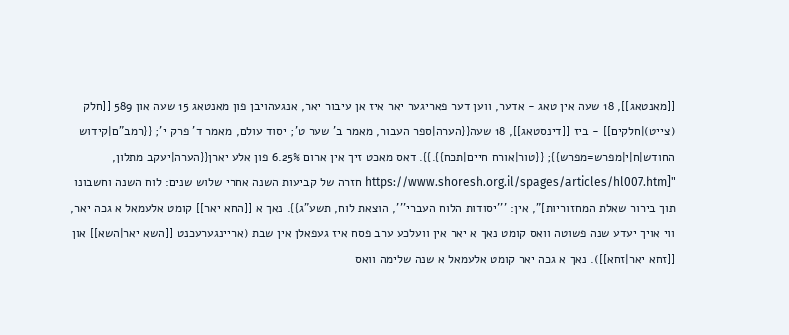[[מאנטאג]], 18 שעה אין טאג - אדער, ווען דער פאריגער יאר איז אן עיבור יאר, אנגעהויבן פון מאנטאג 15 שעה און 589 [[חלק (צייט)|חלקים]] - ביז [[דינסטאג]], 18 שעה{{הערה|ספר העבור, מאמר ב' שער ט'; יסוד עולם, מאמר ד' פרק י'; {{רמב"ם|קידוש החודש|ח|י|מפרש=מפרש}}; {{טור|אורח חיים|תכח}}.}}. דאס מאכט זיך אין ארום 6.25% פון אלע יארן{{הערה|יעקב מתלון, "[https://www.shoresh.org.il/spages/articles/hl007.htm חזרה של קביעות השנה אחרי שלוש שנים: לוח השנה וחשבונו תוך בירור שאלת המחזוריות]", אין: '''יסודות הלוח העברי''', הוצאת לוח, תשע"ג}}. נאך א [[החא יאר]] קומט אלעמאל א גכה יאר, ווי אויך יעדע שנה פשוטה וואס קומט נאך א יאר אין וועלכע ערב פסח איז געפאלן אין שבת (אריינגערעכנט [[השא יאר|השא]] און [[זחא יאר|זחא]]). נאך א גכה יאר קומט אלעמאל א שנה שלימה וואס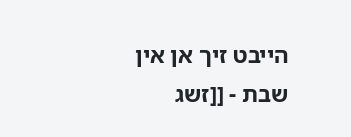הייבט זיך אן אין שבת - [[זשג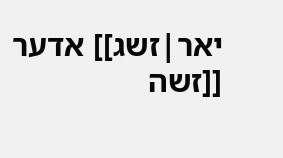יאר|זשג]] אדער [[זשה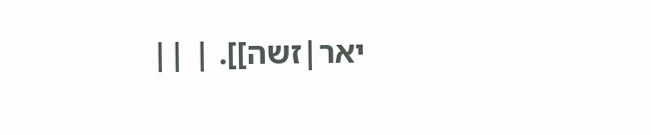יאר|זשה]]. | ||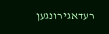רעדאגירונגען